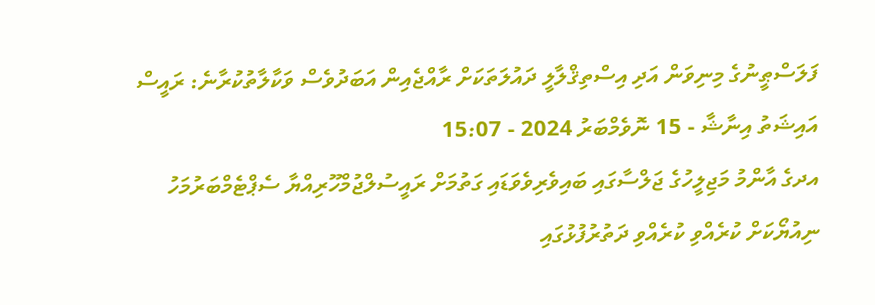ފަލަސްޠީނުގެ މިނިވަން އަދި އިސްތިޤްލާލީ ދައުލަތަކަށް ރާއްޖެއިން އަބަދުވެސް ވަކާލާތުކުރާނެ: ރައީސް
އައިޝަތު އިނާޝާ - 15 ނޮވެމްބަރު 2024 - 15:07
އދގެ އާންމު މަޖިލީހުގެ ޖަލްސާގައި ބައިވެރިވެވަޑައި ގަތުމަށް ރައީސުލްޖުމްހޫރިއްޔާ ސެޕްޓެމްބަރުމަހު ނިއުޔޯކަށް ކުރެއްވި ކުރެއްވި ދަތުރުފުޅުގައި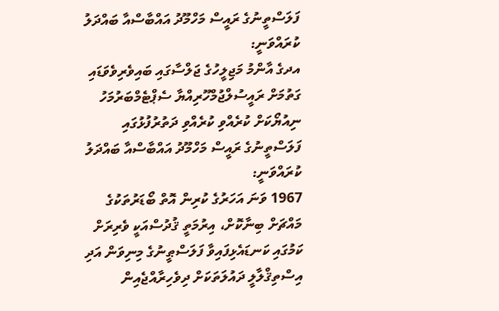ފަލަސްތީނުގެ ރައީސް މަހްމޫދު އައްބާސްއާ ބައްދަލު ކުރައްވަނީ:
އދގެ އާންމު މަޖިލީހުގެ ޖަލްސާގައި ބައިވެރިވެވަޑައި ގަތުމަށް ރައީސުލްޖުމްހޫރިއްޔާ ސެޕްޓެމްބަރުމަހު ނިއުޔޯކަށް ކުރެއްވި ކުރެއްވި ދަތުރުފުޅުގައި ފަލަސްތީނުގެ ރައީސް މަހްމޫދު އައްބާސްއާ ބައްދަލު ކުރައްވަނީ:
1967 ވަނަ އަހަރުގެ ކުރިން އޮތް ބޯޑަރުތަކުގެ މައްޗަށް ބިނާކޮށް، އިރުމަތީ ޤުދުސްއަކީ ވެރިރަށް ކަމުގައި ކަނޑައެޅިފައިވާ ފަލަސްޠީނުގެ މިނިވަން އަދި އިސްތިޤްލާލީ ދައުލަތަކަށް ދިވެހިރާއްޖެއިން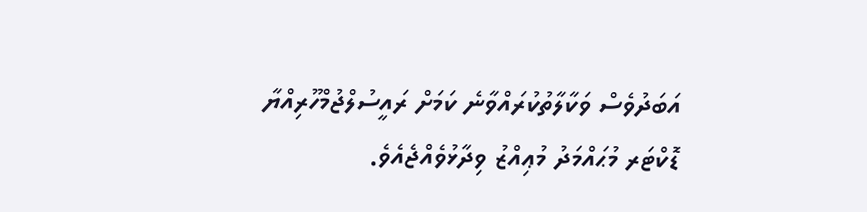އަބަދުވެސް ވަކާލާތުކުރައްވާނެ ކަމަށް ރައީސުލްޖުމްހޫރިއްޔާ ޑޮކްޓަރ މުޙައްމަދު މުޢިއްޒު ވިދާޅުވެއްޖެއެވެ.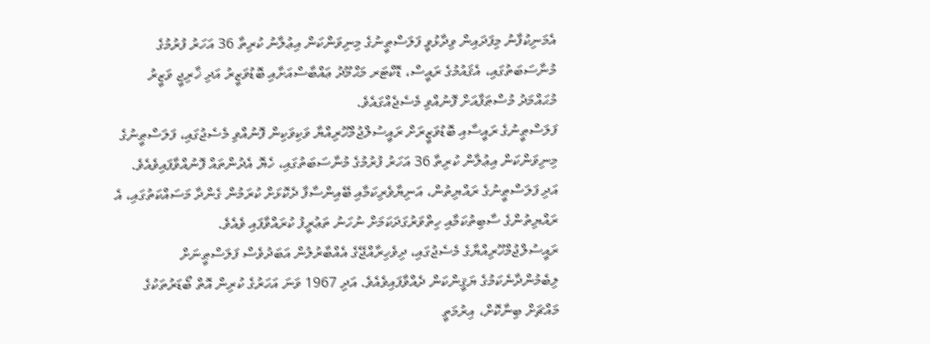އެމަނިކުފާނު މިފަދައިން ވިދާޅުވީ ފަލަސްޠީނުގެ މިނިވަންކަން އިޢުލާނު ކުރިތާ 36 އަހަރު ފުރުމުގެ މުނާސަބަތުގައި، އެޤައުމުގެ ރައީސް، ޑޮކްޓަރ މަޙްމޫދު ޢައްބާސްއަށާއި ބޮޑުވަޒީރު އަދި ޚާރިޖީ ވަޒީރު މުޙައްމަދު މުސްޠަފާއަށް ފޮނުއްވި މެސެޖެއްގައެވެ.
ފަލަސްޠީނުގެ ރައީސާއި ބޮޑުވަޒީރަށް ރައީސުލްޖުމްހޫރިއްޔާ ވަކިވަކިން ފޮނުއްވި މެސެޖުގައި، ފަލަސްޠީނުގެ މިނިވަންކަން އިޢުލާން ކުރިތާ 36 އަހަރު ފުރުމުގެ މުނާސަބަތުގައި، ހެޔޮ އެދުންތައް ފޮނުއްވާފައިވެއެވެ. އަދި ފަލަސްޠީނުގެ ރައްޔިތުން، އަނިޔާވެރިކަމާއި ބޭއިންސާފާ ދެކޮޅަށް ކުރަމުން ގެންދާ މަސައްކަތުގައި، އެ ރައްޔިތުންގެ ސާބިތުކަމާއި ހިތްވަރުގަދަކަމަށް ނުހަނު ތަޢުރީފު ކުރައްވާފައި ވެއެވެ.
ރައީސުލްޖުމްހޫރިއްޔާގެ މެސެޖުގައި، ދިވެހިރާއްޖޭގެ އެއްބާރުލުން އަބަދުވެސް ފަލަސްޠީނަށް ލިބެމުންދާނެކަމުގެ ޔަޤީންކަން ދެއްވާފައިވެއެވެ. އަދި 1967 ވަނަ އަހަރުގެ ކުރިން އޮތް ބޯޑަރުތަކުގެ މައްޗަށް ބިނާކޮށް، އިރުމަތީ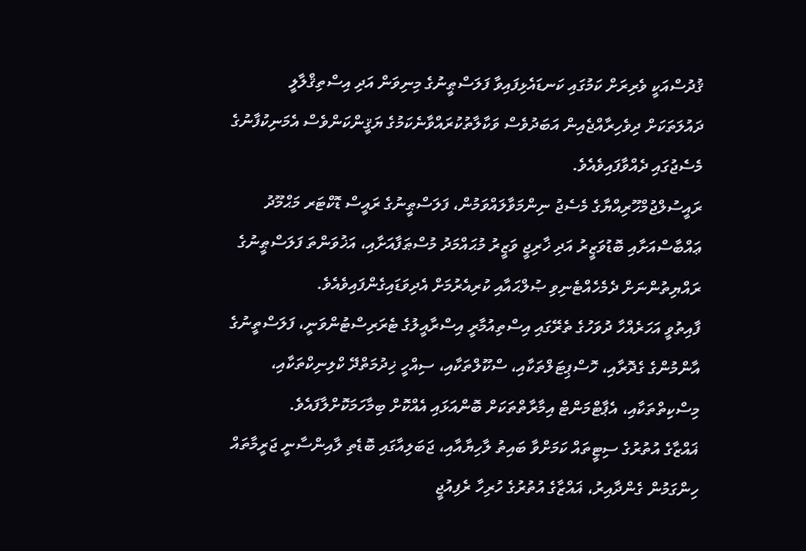ޤުދުސްއަކީ ވެރިރަށް ކަމުގައި ކަނޑައެޅިފައިވާ ފަލަސްޠީނުގެ މިނިވަން އަދި އިސްތިޤްލާލީ ދައުލަތަކަށް ދިވެހިރާއްޖެއިން އަބަދުވެސް ވަކާލާތުކުރައްވާނެކަމުގެ ޔަޤީންކަންވެސް އެމަނިކުފާނުގެ މެސެޖުގައި ދެއްވާފައިވެއެވެ.
ރައީސުލްޖުމްހޫރިއްޔާގެ މެސެޖު ނިންމަވާލައްވަމުން، ފަލަސްޠީނުގެ ރައީސް ޑޮކްޓަރ މަޙްމޫދު ޢައްބާސްއަށާއި ބޮޑުވަޒީރު އަދި ޚާރިޖީ ވަޒީރު މުޙައްމަދު މުސްޠަފާއަށާއި، އަޚުވަންތަ ފަލަސްޠީނުގެ ރައްޔިތުންނަށް ދެމެހެއްޓެނިވި ޞުލްޙައާއި ކުރިއެރުމަށް އެދިވަޑައިގެންފައިވެއެވެ.
ފާއިތުވީ އަހަރެއްހާ ދުވަހުގެ ތެރޭގައި އިސްތިއުމާރީ އިސްރާއީލުގެ ޓެރަރިސްޓުންވަނީ، ފަލަސްތީނުގެ އާންމުންގެ ގެދޮރާއި، ހޮސްޕިޓަލްތަކާއި، ސްކޫލްތަކާއި، ސިއްހީ ޚިދުމަތްދޭ ކްލިނިކްތަކާއި، މިސްކިތްތަކާއި، އެޕާޓްމަންޓް އިމާރާތްތަކަށް ބޮންއަޅައި އެއްކޮށް ބިމާހަމަކޮށްލާފައެވެ.
ޣައްޒާގެ އުތުރުގެ ސިޓީތައް ކަމަށްވާ ބައިތު ލާހިޔާއާއި، ޖަބަލިއާގައި ބޮޑެތި ލާއިންސާނީ ޖަރީމާތައް ހިންގަމުން ގެންދާއިރު، ޣައްޒާގެ އުތުރުގެ ހުރިހާ ރެފިއުޖީ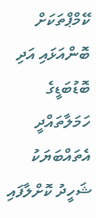ކޭމްޕްތަކަށް ބޮންއަޅައި އަދި ބޮޑުބަޑީގެ ހަމަލާތައްދީ އެތައްބަޔަކު ޝަހީދު ކޮށްލާފައި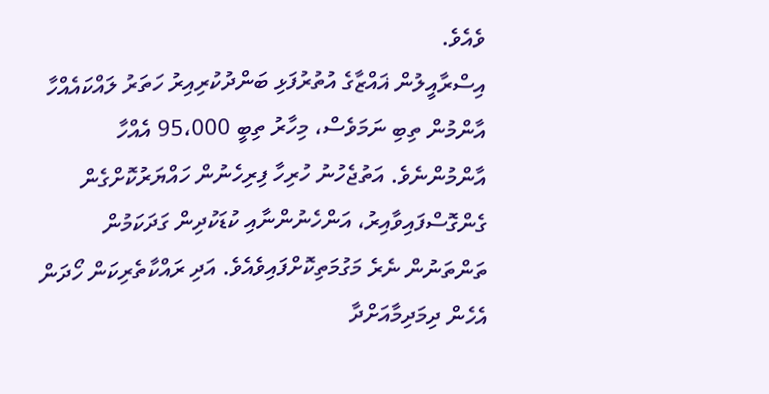ވެއެވެ.
އިސްރާއީލުން ޣައްޒާގެ އުތުރުފަޅި ބަންދުކުރިއިރު ހަތަރު ލައްކައެއްހާ އާންމުން ތިބި ނަމަވެސް، މިހާރު ތިބީ 95،000 އެއްހާ އާންމުންނެވެ. އަތުޖެހުނު ހުރިހާ ފިރިހެނުން ހައްޔަރުކޮށްގެން ގެންގޮސްފައިވާއިރު، އަންހެނުންނާއި ކުޑަކުދިން ގަދަކަމުން ތަންތަނުން ނެރެ މަގުމަތިކޮށްފައިވެއެވެ. އަދި ރައްކާތެރިކަން ހޯދަން އެހެން ދިމަދިމާއަށްދާ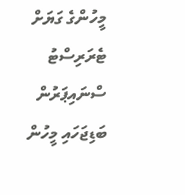މީހުންގެ ގަޔަށް ޓެރަރިސްޓު ސްނައިޕަރުން ބަޑިޖަހައި މީހުން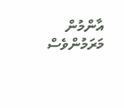އާންމުން މަރަމުންވެސް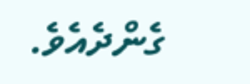ގެންދެއެވެ.